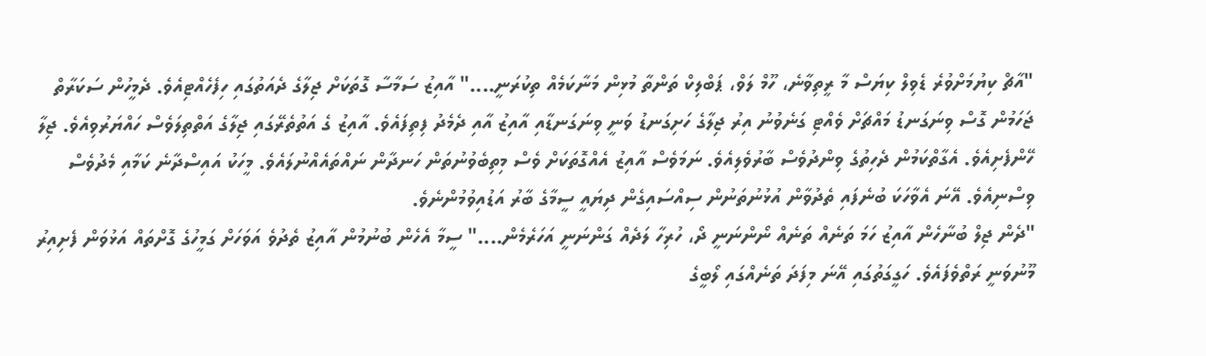"އާޗް ކިޔުމަށްވުރެ ޑެވިލް ކިޔަސް މާ ރީތިވާނެ، ހޫމް ލަވް، ޕަބްލިކް ތަންތާ މުޅިން މަނާކަމެއް ތިކުރަނީ...." އާއިޒު ސަމާސާ ގޮތަކަށް ޖިލާގެ ދެއަތުގައި ހިފެހެއްޓިއެވެ. ދެމީހުން ސަކަރާތް ޖަހަމުން ގޮސް ވިނަގަނޑު މައްޗަށް ވެއްޓި ގަނެވުނު އިރު ޖިލާގެ ހަށިގަނޑު ވަނީ ވިނަގަނޑާއި އާއިޒު އާއި ދެމެދު ފިތިފައެވެ. އާއިޒު ގެ އަތުތެރޭގައި ޖިލާގެ އަތްތިލަވެސް ހައްޔަރުވިއެވެ. ޖިލާ ހޭންފެށިއެވެ. އެގާތްކަމުން ދެހިތުގެ ވިންދުވެސް ބާރުވެލިއެވެ. ނަމަވެސް އާއިޒު އެއްގޮތަކަށް ވެސް މިތިބެވުނުތަން ހަނދާން ނައްތައެއްނުލައެވެ. މީހަކު އައިސްދާނެ ކަމާއި މެދުވެސް ވިސްނިއެވެ. އޭނަ އެވާހަކަ ބުނެފައި ތެދުވާން އުޅުނުތަނުން ސިއްސައިގެން ދިޔައީ ސީމާގެ ބާރު އަޑުއިވުމުންނެވެ.
"ދެން ޖިލް ބުނާހެން އާއިޒު ހަމަ ތަނެއް ތަނެއް ނޯންނަނީ ދޯ، ހުރިހާ ލަދެއް ގަންނަނީ އަހަރެމެން...." ސީމާ އެހެން ބުނުމުން އާއިޒު ތެދުވެ އަވަހަށް ގަމީހުގެ ގޮށްތައް އަޅުވަން ފެށިއިރު މޫނުވަނީ ރަތްވެފައެވެ. ހަގީގަތުގައި އޭނަ މިފަދަ ތަނެއްގައި ލޯބީގެ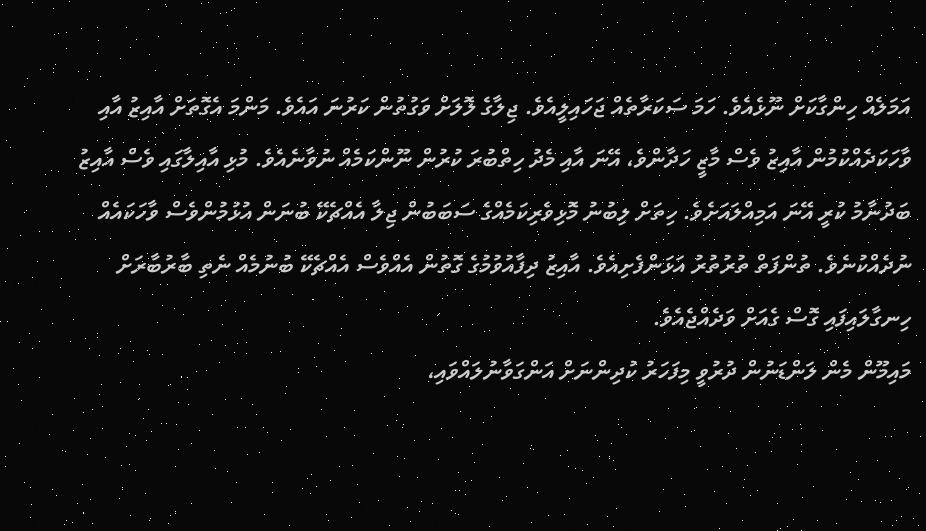އަމަލެއް ހިންގާކަށް ނޫޅެއެވެ. ހަމަ ސަކަރާތެއް ޖަހައިލީއެވެ. ޖިލާގެ ލޮލަށް ވަގުތުން ކަރުނަ އައެވެ. މަންމަ އެގޮތަށް އާއިޒު އާއި ވާހަކަދެއްކުމުން އާއިޒު ވެސް މާޒީ ހަދާންވެ، އޭނަ އާއި މެދު ހިތްބުރަ ކުރުން ނޫންކަމެއް ނުވާނެއެވެ. މުޅި އާއިލާގައި ވެސް އާއިޒު ބަދުނާމު ކުރީ އޭނަ އަމިއްލައަށެވެ. ހިތަށް ލިބުނު މޮޅިވެރިކަމެއްގެ ސަބަބުން ޖިލާ އެއްޗެކޭ ބުނަން އުޅުމުންވެސް ވާހަކައެއް ނުދެއްކުނެވެ. ތުންފަތް ތުރުތުރު އަޅަންފެށިއެވެ. އާއިޒު ދިފާއުވުމުގެ ގޮތުން އެއްވެސް އެއްޗެކޭ ބުނުމެއް ނެތި ބާރުބާރަށް ހިނގާލައިފައި ގޮސް ގެއަށް ވަދެއްޖެއެވެ.
މައިމޫން މެން ލަންޑަނުން ދުރުވީ މިފަހަރު ކުދިންނަށް އަންގަވާނުލައްވައި،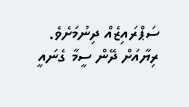ސަޕްރައިޒެއް ދިނުމަށެވެ. ރިޔާއަށް ދޭން ސީމާ ގެނައީ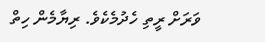ވަރަށް ރީތި ހެދުމެކެވެ. ރިޔާމެން ހިތް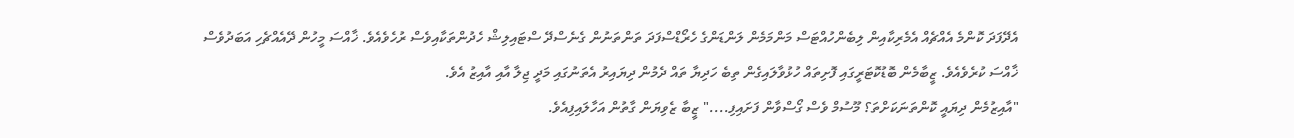އެދޭފަދަ ކޮންމެ އެއްޗެއް އެމެރިކާއިން ލިބެންހުއްޓަސް މަންމަމެން ލަންޑަންގެ ހެރޯޑްސްފަދަ ތަންތަނުން ގެނެސްދޭ ސްޓައިލިޝް ހެދުންތަކާއިވެސް ރުހެވެއެވެ. ޚާއްސަ މީހުން ދޭއެއްޗެހި އަބަދުވެސް ޚާއްސަ ކުރެވެއެވެ. ޒީބާމެން ބޮޑުކޮޓަރީގައި ފޮށިތައް ހުޅުވާލައިގެން ތިބެ ހަދިޔާ ތައް ދެމުން ދިޔައިރު އެތަނުގައި މަދީ ޖިލާ އާއި އާއިޒު އެވެ.
"އާއިޒުމެން ދިޔައީ ކޮންތަނަކަށްތަ؟ މޫސުމް ވެސް ގޯސްވާން ފަށައިފި...." ޒީބާ ޒެވިޔަން ގާތުން އަހާލައިފިއެވެ.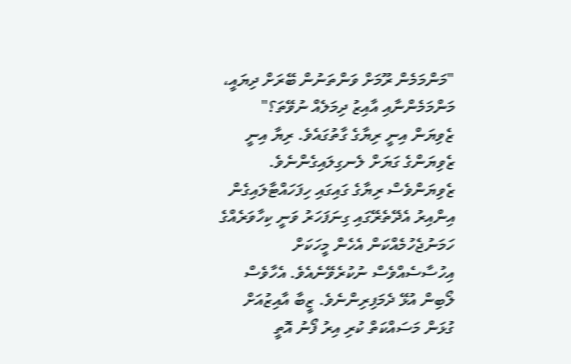"މަންމަމެން ރޫމަށް ވަންތަނުން ބޭރަށް ދިޔައީ، މަންމަމެންނާއި އާއިޒު ދިމަލެއް ނުވޭތަ؟" ޒެވިޔަން އިނީ ރިޔާގެ ގާތުގައެވެ. ރިޔާ އިނީ ޒެވިޔަންގެ ގަޔަށް ލެނގިލައިގެންނެވެ. ޒެވިޔަންވެސް ރިޔާގެ ގައިގައި ހިފަހައްޓާލައިގެން އިންއިރު އެދޭތެރޭގައި ގިނަފަހަރު ވަނީ ކިހާވަރެއްގެ ހަމަނުޖެހުމެއްކަން އެހެން މީހަކަށް އިހުސާސެއްވެސް ނުކުރެވޭނެއެވެ. އެހާވެސް ލޯބިން އުޅޭ ދެމަފިރިންނެވެ. ޒީބާ އާއިޒުއަށް ގުޅަން މަސައްކަތް ކުރި އިރު ފޯނު އޮތީ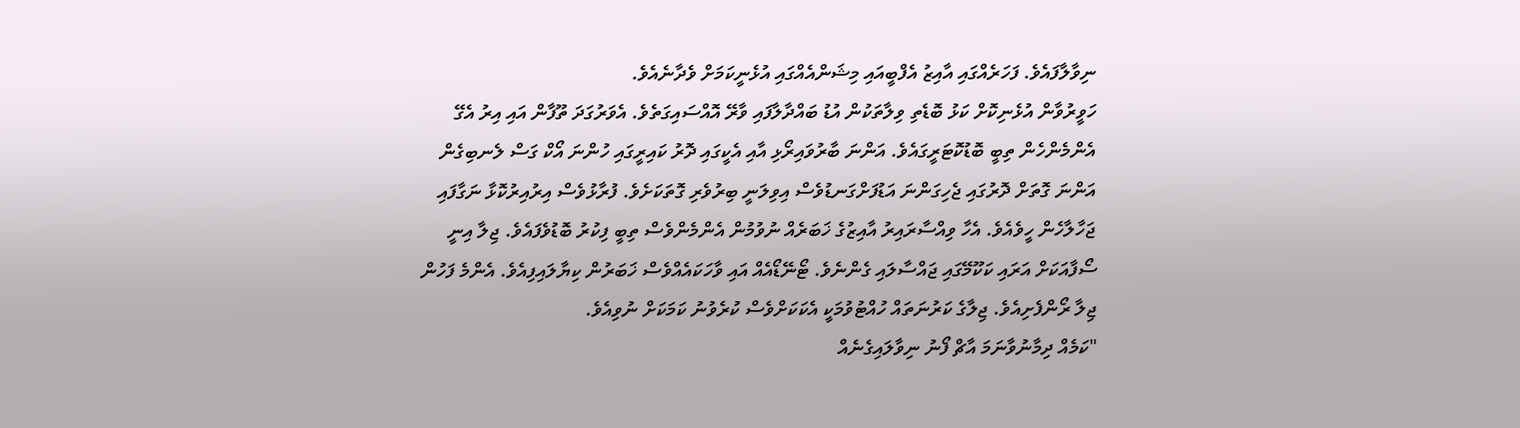ނިވާލާފައެވެ. ފަހަރެއްގައި އާއިޒު އެފްބީއައި މިޝަންއެއްގައި އުޅެނީކަމަށް ވެދާނެއެވެ.
ހަވީރުވާން އުޅެނިކޮށް ކަޅު ބޮޑެތި ވިލާތަކުން އުޑު ބައްދާލާފައި ވާރޭ އޮއްސައިގަތެވެ. އެވަރުގަދަ ތޫފާން އައި އިރު އެގޭ އެންމެންހެން ތިބީ ބޮޑުކޮޓަރީގައެވެ. އަންނަ ބާރުވައިރޯޅި އާއި އެކީގައި ދޮރު ކައިރީގައި ހުންނަ އޯކް ގަސް ލެނބިގެން އަންނަ ގޮތަށް ދޮރުގައި ޖެހިގަންނަ އަޑުފަށްގަނޑުވެސް އިވިލަނީ ބިރުވެރި ގޮތަކަށެވެ. ފުރާޅުވެސް އިރުއިރުކޮޅާ ނަގާފައި ޖަހާލާހެން ހީވެއެވެ. އެހާ ވިއްސާރައިރު އާއިޒުގެ ޚަބަރެއް ނުވުމުން އެންމެންވެސް ތިބީ ފިކުރު ބޮޑުވެފައެވެ. ޖިލާ އިނީ ސޯފާއަކަށް އަރައި ކަކޫމޭގައި ޖައްސާލައި ގެންނެވެ. ޓޯނޭޑޯއެއް އައި ވާހަކައެއްވެސް ޚަބަރުން ކިޔާލައިފިއެވެ. އެންމެ ފަހުން ޖިލާ ރޯންފެށިއެވެ. ޖިލާގެ ކަރުނަތައް ހުއްޓުވުމަކީ އެކަކަށްވެސް ކުރެވުނު ކަމަކަށް ނުވިއެވެ.
"ކަމެއް ދިމާނުވާނަމަ އާޗް ފޯނު ނިވާލައިގެނެއް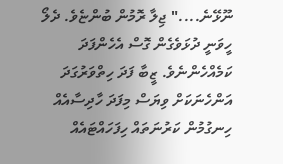ނޫޅޭނެ...." ޖިލާ ރޮމުން ބުންޏެވެ. ދެލޯ ހީވަނީ ދުޅަވެގެން ގޮސް އެހެންފަދަ ކަމެއްހެންނެވެ. ޒީބާ ފަދަ ހިތްވަރުގަދަ އަންހެނަކަށް ވިޔަސް މިފަދަ ހާދިސާއެއް ހިނގުމުން ކަރުނަތައް ހިފަހައްޓައެއް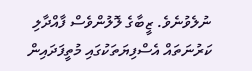ނުލެވުނެވެ. ޒީބާގެ ލޮލުންވެސް ފާއްދާލި ކަރުނަތައް އެސްފިޔަތަކުގައި މުތީފަދައިން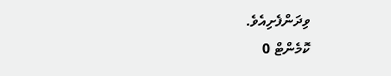ވިދަންފެށިއެވެ.
ކޮމެންޓް 0